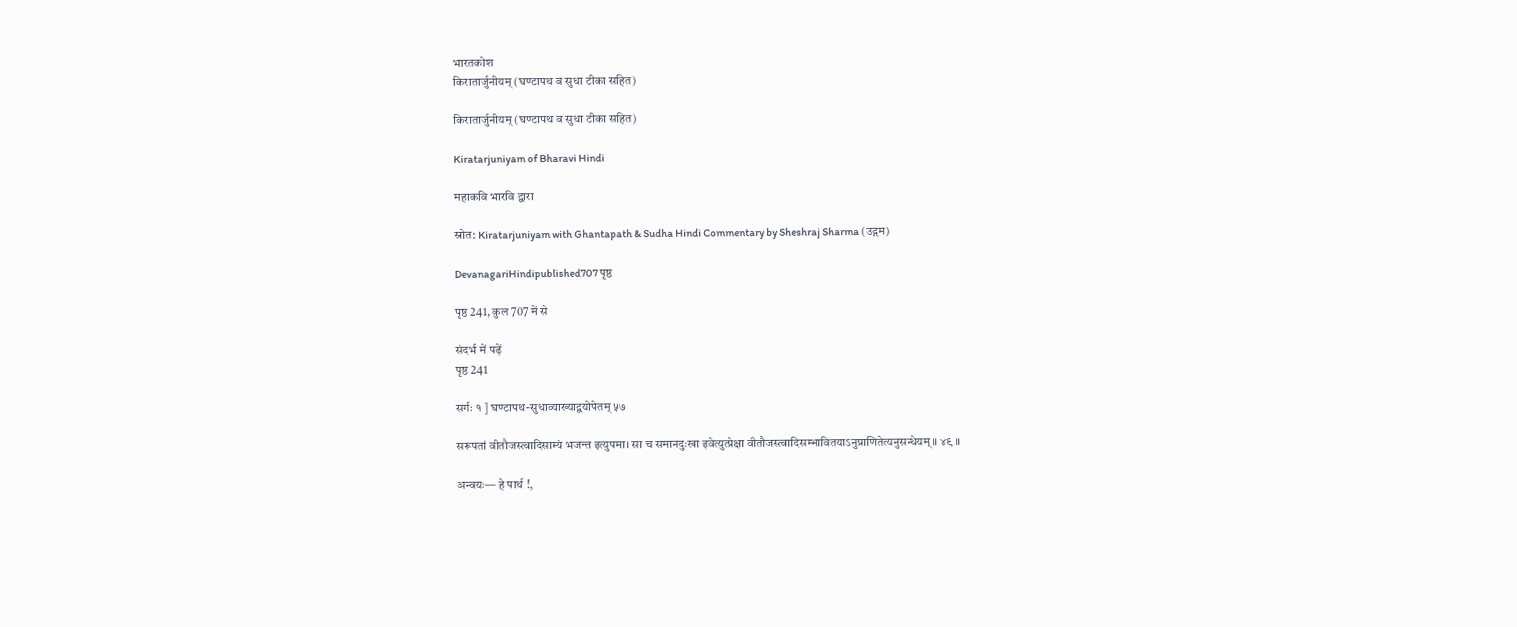भारतकोश
किरातार्जुनीयम् (घण्टापथ व सुधा टीका सहित)

किरातार्जुनीयम् (घण्टापथ व सुधा टीका सहित)

Kiratarjuniyam of Bharavi Hindi

महाकवि भारवि द्वारा

स्रोत: Kiratarjuniyam with Ghantapath & Sudha Hindi Commentary by Sheshraj Sharma (उद्गम)

DevanagariHindipublished707 पृष्ठ

पृष्ठ 241, कुल 707 में से

संदर्भ में पढ़ें
पृष्ठ 241

सर्गः १ ] घण्टापथ-सुधाव्याख्याद्वयोपेतम् ५७

सरूपतां वीतौजस्त्वादिसाम्यं भजन्त इत्युपमा। सा च समानदुःखा इवेत्युत्प्रेक्षा वीतौजस्त्वादिसम्भावितयाऽनुप्राणितेत्यनुसन्धेयम् ॥ ४९ ॥

अन्वयः— हे पार्थ !,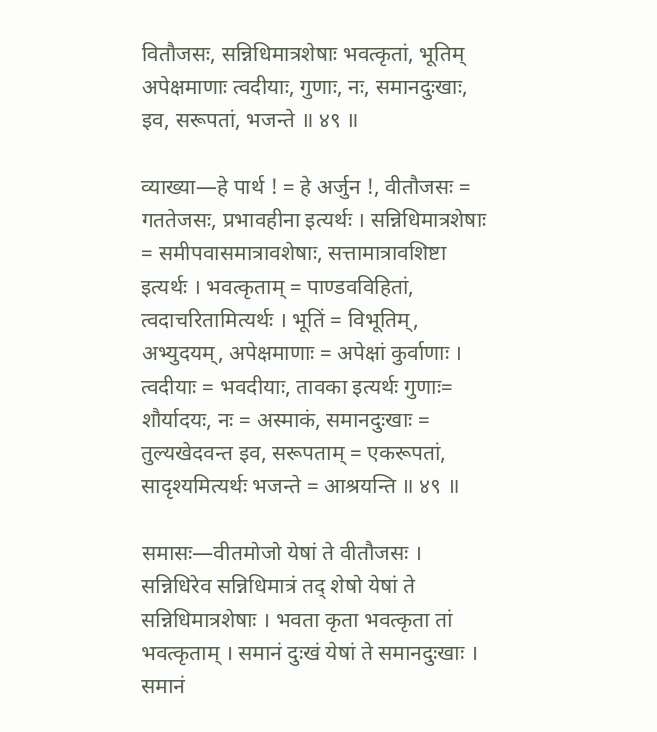वितौजसः, सन्निधिमात्रशेषाः भवत्कृतां, भूतिम् अपेक्षमाणाः त्वदीयाः, गुणाः, नः, समानदुःखाः, इव, सरूपतां, भजन्ते ॥ ४९ ॥

व्याख्या—हे पार्थ ! = हे अर्जुन !, वीतौजसः = गततेजसः, प्रभावहीना इत्यर्थः । सन्निधिमात्रशेषाः = समीपवासमात्रावशेषाः, सत्तामात्रावशिष्टा इत्यर्थः । भवत्कृताम् = पाण्डवविहितां, त्वदाचरितामित्यर्थः । भूतिं = विभूतिम्, अभ्युदयम्, अपेक्षमाणाः = अपेक्षां कुर्वाणाः । त्वदीयाः = भवदीयाः, तावका इत्यर्थः गुणाः= शौर्यादयः, नः = अस्माकं, समानदुःखाः = तुल्यखेदवन्त इव, सरूपताम् = एकरूपतां, सादृश्यमित्यर्थः भजन्ते = आश्रयन्ति ॥ ४९ ॥

समासः—वीतमोजो येषां ते वीतौजसः । सन्निधिरेव सन्निधिमात्रं तद् शेषो येषां ते सन्निधिमात्रशेषाः । भवता कृता भवत्कृता तां भवत्कृताम् । समानं दुःखं येषां ते समानदुःखाः । समानं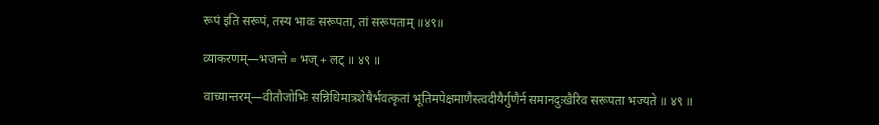रूपं इति सरूपं, तस्य भावः सरूपता, तां सरूपताम् ॥४९॥

व्याकरणम्—भजन्ते = भज् + लट् ॥ ४९ ॥

वाच्यान्तरम्—वीतौजोभिः सन्निधिमात्रशेषैर्भवत्कृतां भूतिमपेक्षमाणैस्त्वदीयैर्गुणैर्न समानदुःखैरिव सरूपता भज्यते ॥ ४९ ॥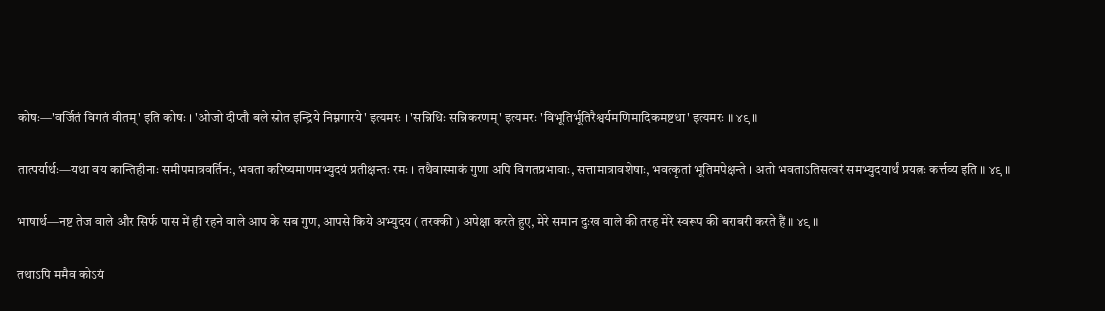कोषः—'वर्जितं विगतं वीतम्' इति कोषः । 'ओजो दीप्तौ बले स्रोत इन्द्रिये निम्नगारये' इत्यमरः । 'सन्निधिः सन्निकरणम्' इत्यमरः 'विभूतिर्भूतिरैश्वर्यमणिमादिकमष्टधा' इत्यमरः ॥ ४९ ॥

तात्पर्यार्थः—यथा वय कान्तिहीनाः समीपमात्रवर्तिनः, भवता करिष्यमाणमभ्युदयं प्रतीक्षन्तः रमः । तथैवास्माकं गुणा अपि विगतप्रभावाः, सत्तामात्रावशेषाः, भवत्कृतां भूतिमपेक्षन्ते । अतो भवताऽतिसत्वरं समभ्युदयार्थं प्रयत्नः कर्त्तव्य इति ॥ ४९ ॥

भाषार्थ—नष्ट तेज वाले और सिर्फ पास में ही रहने वाले आप के सब गुण, आपसे किये अभ्युदय ( तरक्की ) अपेक्षा करते हुए, मेरे समान दुःख वाले की तरह मेरे स्वरूप की बराबरी करते हैं ॥ ४९ ॥

तथाऽपि ममैव कोऽयं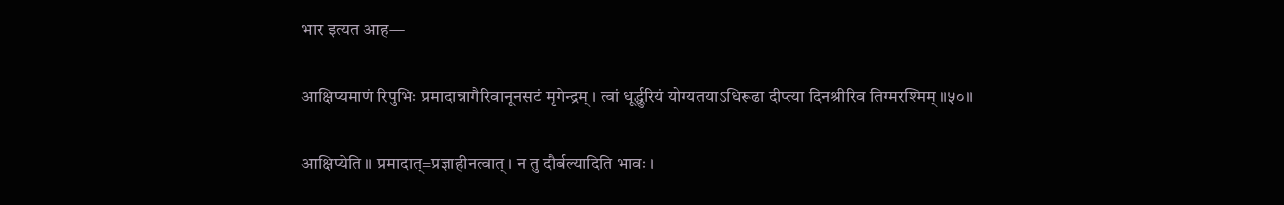भार इत्यत आह—

आक्षिप्यमाणं रिपुभिः प्रमादान्नागैरिवानूनसटं मृगेन्द्रम् । त्वां धूर्द्धुरियं योग्यतयाऽधिरूढा दीप्त्या दिनश्रीरिव तिग्मरश्मिम् ॥५०॥

आक्षिप्येति ॥ प्रमादात्=प्रज्ञाहीनत्वात् । न तु दौर्बल्यादिति भावः ।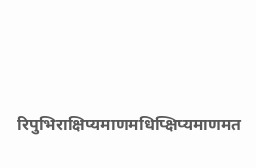रिपुभिराक्षिप्यमाणमधिप्क्षिप्यमाणमत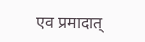एव प्रमादात्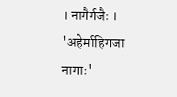। नागैर्गजैः । 'अहेर्माहिगजा नागाः'